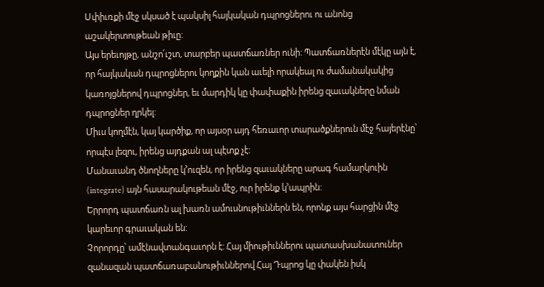Սփիւռքի մէջ սկսած է պակսիլ հայկական դպրոցներու ու անոնց աշակերտութեան թիւը:
Այս երեւոյթը, անշո՛ւշտ, տարբեր պատճառներ ունի: Պատճառներէն մէկը այն է, որ հայկական դպրոցներու կողքին կան աւելի որակեալ ու ժամանակակից կառոյցներով դպրոցներ, եւ մարդիկ կը փափաքին իրենց զաւակները նման դպրոցներ ղրկել:
Միւս կողմէն, կայ կարծիք, որ այսօր այդ հեռաւոր տարածքներուն մէջ հայերէնը՝ որպէս լեզու, իրենց այդքան ալ պէտք չէ:
Մանաւանդ ծնողները կ’ուզեն, որ իրենց զաւակները արագ համարկուին (integrate) այն հասարակութեան մէջ, ուր իրենք կ’ապրին:
Երրորդ պատճառն ալ խառն ամուսնութիւններն են, որոնք այս հարցին մէջ կարեւոր գրաւական են:
Չորորդը՝ ամէնավտանգաւորն է: Հայ միութիւններու պատասխանատուներ զանազան պատճառաբանութիւններով Հայ Դպրոց կը փակեն իսկ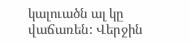կալուածն ալ կը վաճառեն: Վերջին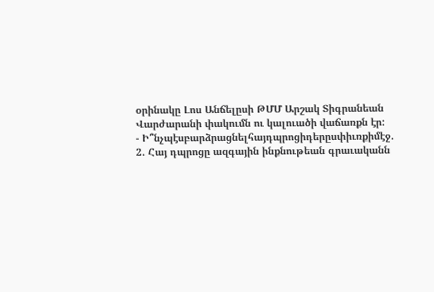օրինակը Լոս Անճելըսի ԹՄՄ Արշակ Տիգրանեան Վարժարանի փակումն ու կալուածի վաճառքն էր:
- Ի՞նչպէսբարձրացնելհայդպրոցիդերըսփիւռքիմէջ.
2. Հայ դպրոցը ազգային ինքնութեան գրաւականն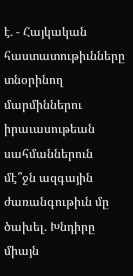է. - Հայկական հաստատութիւնները տնօրինող մարմիններու իրաւասութեան սահմաններուն մէ՞ջն ազգային ժառանգութիւն մը ծախել. Խնդիրը միայն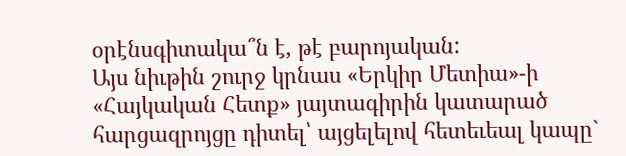օրէնսգիտակա՞ն է, թէ բարոյական:
Այս նիւթին շուրջ կրնաս «Երկիր Մետիա»-ի «Հայկական Հետք» յայտագիրին կատարած հարցազրոյցը դիտել՝ այցելելով հետեւեալ կապը`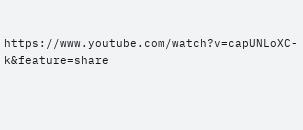https://www.youtube.com/watch?v=capUNLoXC-k&feature=share